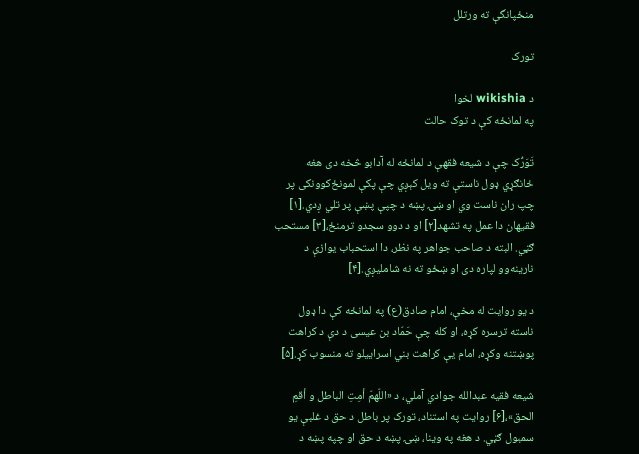منځپانگې ته ورتلل

تورک

د wikishia لخوا
په لمانځه کې د توک حالت

تَوَرُّک چې د شیعه فقهې د لمانځه له آدابو څخه دی هغه ځانګړي ډول ناستې ته ويل کېږي چې پکې لمونځ‌کوونکی پر چپ ران ناست وي او ښۍ پښه د چپې پښې پر تلي ږدي.[۱] فقیهان دا عمل په تشهد[۲] او د دوو سجدو ترمنځ،[۳] مستحب ګڼي. البته د صاحب جواهر په نظر، دا استحباب یوازې د نارینه‌وو لپاره دی او ښځو ته نه شامليږي.[۴]

د یو روایت له مخې، امام صادق(ع) په لمانځه کې دا ډول ناسته ترسره کړه، او کله چې حَمّاد بن عیسی د دې د کراهت پوښتنه وکړه، امام یې کراهت بني اسراییلو ته منسوب کړ.[۵]

شیعه فقیه عبدالله جوادي آملي، د «اللّهمّ أمِتِ الباطل و أقمِ الحق»،[۶] روایت په استناد، تورک پر باطل د حق د غلبې یو سمبول ګڼي. د هغه په وینا، ښۍ پښه د حق او چپه پښه د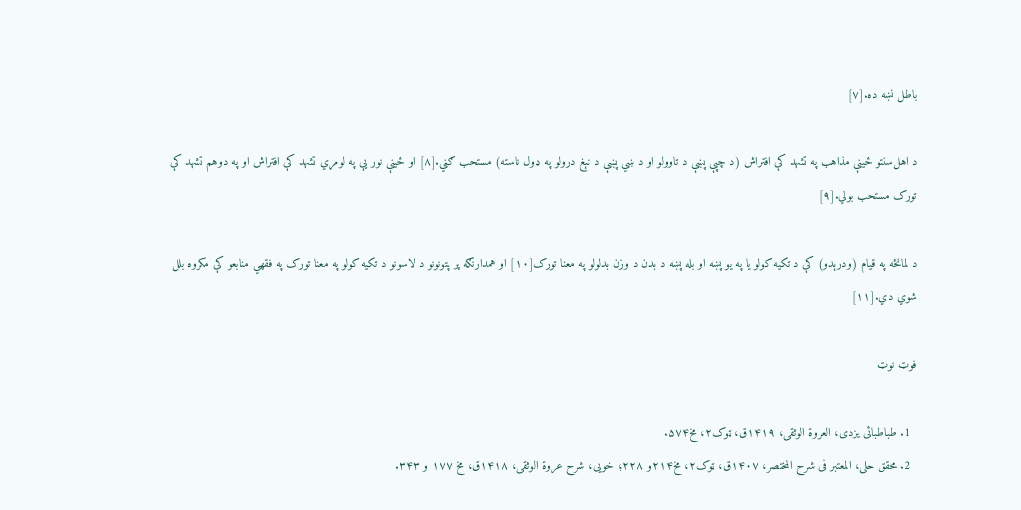باطل نښه ده.[۷]

د اهل‌سنتو ځینې مذاهب په تشهد کې افتراش (د چپې پښې د تاوولو او د ښي پښې د نېغ درولو په ډول ناسته) مستحب ګڼي.[۸] او ځینې نور یې په لومړي تشهد کې افتراش او په دوهم تشهد کې تورک مستحب بولي.[۹]

د لمانځه په قیام (ودرېدو) کې د تکیه کولو یا په یو پښه او بله پښه د بدن د وزن بدلولو په معنا تورک[۱۰] او همدارنګه پر پتونونو د لاسونو د تکیه کولو په معنا تورک په فقهي منابعو کې مکروه بلل شوي دي.[۱۱]

فوټ نوټ

  1. طباطبائی یزدی، العروة الوثقى، ۱۴۱۹ق، ټوک۲، مخ۵۷۴.
  2. محقق حلی، المعتبر فی شرح المختصر، ۱۴۰۷ق، ټوک۲، مخ۲۱۴و ۲۲۸؛ خویی، شرح عروة الوثقی، ۱۴۱۸ق، مخ ۱۷۷ و ۳۴۳.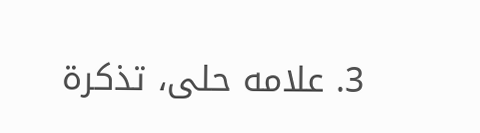3. علامه حلی، تذکرة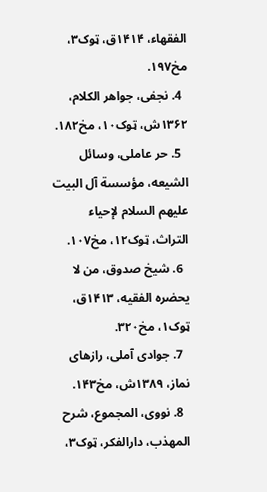الفقهاء، ۱۴۱۴ق، ټوک۳، مخ۱۹۷.
  4. نجفی، جواهر الکلام، ۱۳۶۲ش، ټوک۱۰، مخ۱۸۲.
  5. حر عاملی، وسائل الشیعه، مؤسسة آل البيت عليهم السلام لإحياء التراث، ټوک۱۲، مخ۱۰۷.
  6. شیخ صدوق، من لا يحضره الفقيه‌، ۱۴۱۳ق، ټوک۱، مخ۳۲۰.
  7. جوادی آملی، رازهای نماز، ۱۳۸۹ش، مخ۱۴۳.
  8. نووی، المجموع، شرح المهذب، دارالفکر، ټوک۳،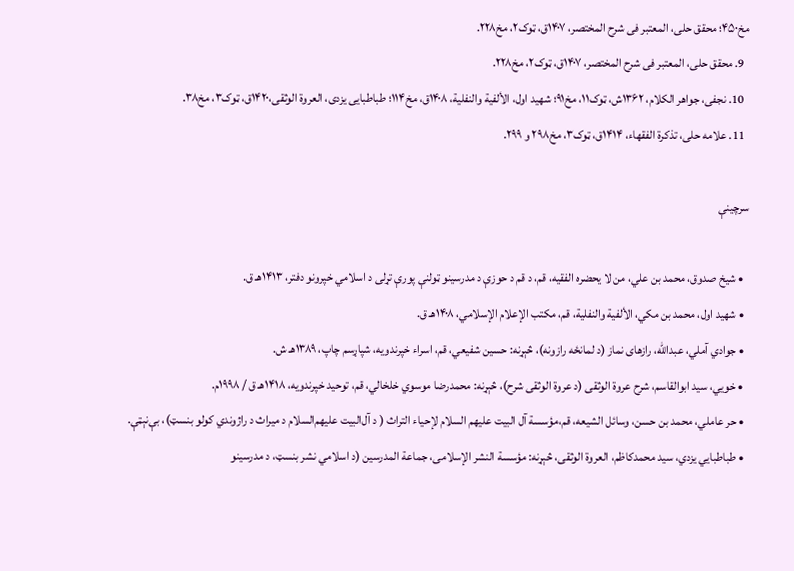مخ۴۵۰؛ محقق حلی، المعتبر فی شرح المختصر، ۱۴۰۷ق، ټوک۲، مخ۲۲۸.
  9. محقق حلی، المعتبر فی شرح المختصر، ۱۴۰۷ق، ټوک۲، مخ۲۲۸.
  10. نجفی، جواهر الکلام، ۱۳۶۲ش، ټوک۱۱، مخ۹۱؛ شهید اول، الألفية والنفلية، ۱۴۰۸ق، مخ۱۱۴؛ طباطبایی یزدی، العروة الوثقی،۱۴۲۰ق، ټوک۳، مخ۳۸.
  11. علامه حلی، تذکرة الفقهاء، ۱۴۱۴ق، ټوک۳، مخ۲۹۸ و ۲۹۹.

سرچينې

  • شیخ صدوق، محمد بن علي، من لا یحضره الفقیه، قم، د قم د حوزې د مدرسینو ټولنې پورې تړلی د اسلامي خپرونو دفتر، ۱۴۱۳هـ ق.
  • شهید اول، محمد بن مکي، الألفیة والنفلیة، قم، مكتب الإعلام الإسلامي، ۱۴۰۸هـ ق.
  • جوادي آملي، عبدالله، رازهای نماز (د لمانځه رازونه)، څېړنه: حسین شفیعي، قم، اسراء خپرندویه، شپاړسم چاپ، ۱۳۸۹هـ ش.
  • خویي، سید ابوالقاسم، شرح عروة الوثقی (د عروة الوثقی شرح)، څېړنه: محمدرضا موسوي خلخالي، قم، توحید خپرندویه، ۱۴۱۸هـ ق / ۱۹۹۸م.
  • حر عاملي، محمد بن حسن، وسائل الشیعه، قم،مؤسسة آل البيت عليهم السلام لإحياء التراث ( د آل‌البیت علیهم‌السلام د میراث د راژوندي کولو بنسټ)، بې‌نېټې.
  • طباطبایي یزدي، سید محمدکاظم، العروة الوثقی، څېړنه: مؤسسة النشر الإسلامی، جماعة المدرسین (د اسلامي نشر بنسټ، د مدرسینو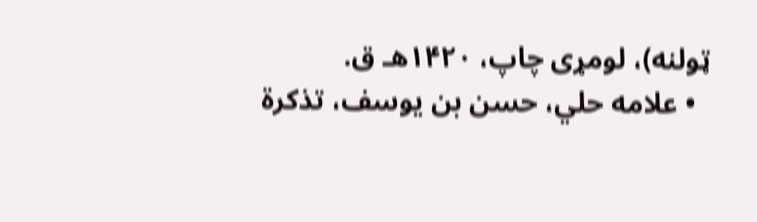ټولنه)، لومړی چاپ، ۱۴۲۰هـ ق.
  • علامه حلي، حسن بن یوسف، تذکرة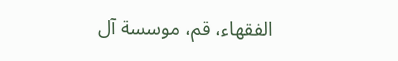الفقهاء، قم، موسسة آل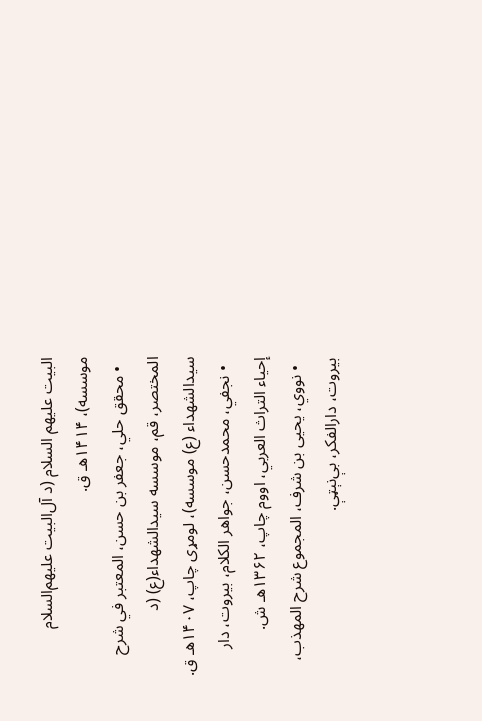البیت علیهم السلام (د آل‌البیت علیهم‌السلام موسسه)، ۱۴۱۴هـ ق.
  • محقق حلي، جعفر بن حسن، المعتبر في شرح المختصر، قم، موسسه سيد‌الشهداء(ع) (د سیدالشهداء (ع) موسسه)، لومړی چاپ، ۱۴۰۷هـ ق.
  • نجفي، محمدحسن، جواهر الکلام، بیروت، دار إحیاء التراث العربي، اووم چاپ، ۱۳۶۲هـ ش.
  • نووي، یحیی بن شرف، المجموع شرح المهذب، بیروت، دارالفکر، بې‌نېټې.